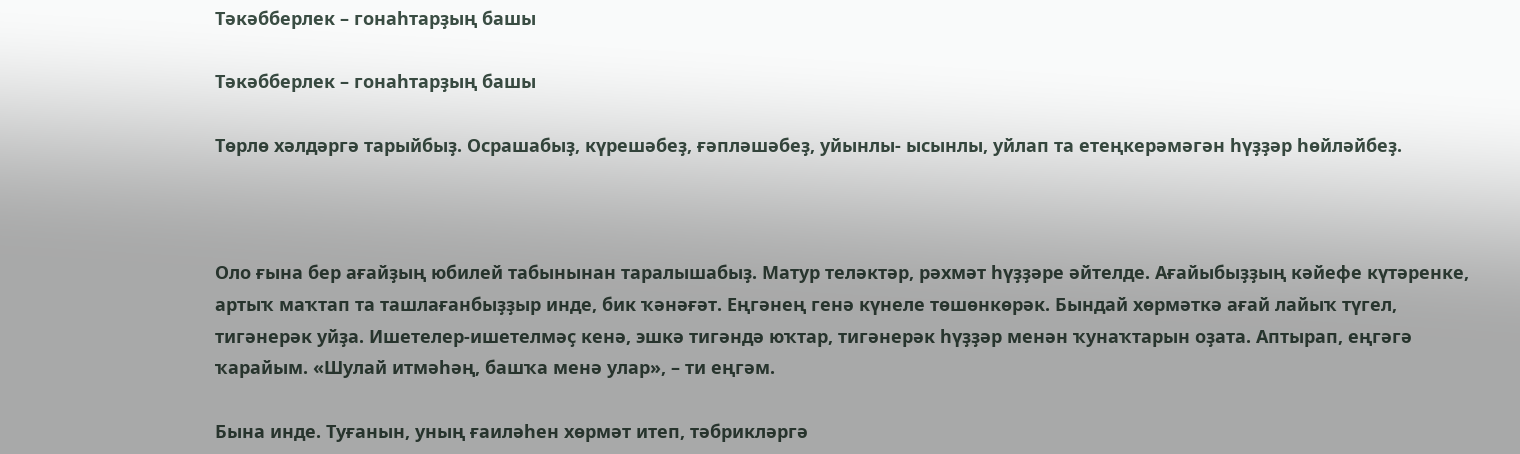Тәкәбберлек – гонаһтарҙың башы

Тәкәбберлек – гонаһтарҙың башы

Төрлө хәлдәргә тарыйбыҙ. Осрашабыҙ, күрешәбеҙ, ғәпләшәбеҙ, уйынлы- ысынлы, уйлап та етеңкерәмәгән һүҙҙәр һөйләйбеҙ.



Оло ғына бер ағайҙың юбилей табынынан таралышабыҙ. Матур теләктәр, рәхмәт һүҙҙәре әйтелде. Ағайыбыҙҙың кәйефе күтәренке, артыҡ маҡтап та ташлағанбыҙҙыр инде, бик ҡәнәғәт. Еңгәнең генә күнеле төшөнкөрәк. Бындай хөрмәткә ағай лайыҡ түгел, тигәнерәк уйҙа. Ишетелер-ишетелмәҫ кенә, эшкә тигәндә юҡтар, тигәнерәк һүҙҙәр менән ҡунаҡтарын оҙата. Аптырап, еңгәгә ҡарайым. «Шулай итмәһәң, башҡа менә улар», – ти еңгәм.

Бына инде. Туғанын, уның ғаиләһен хөрмәт итеп, тәбрикләргә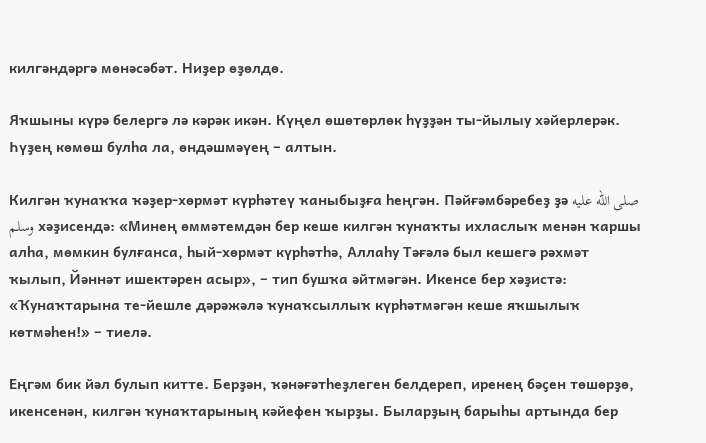килгәндәргә мөнәсәбәт. Ниҙер өҙөлдө.

Яҡшыны күрә белергә лә кәрәк икән. Күңел өшөтөрлөк һүҙҙән ты-йылыу хәйерлерәк. Һүҙең көмөш булһа ла, өндәшмәүең – алтын.

Килгән ҡунаҡҡа ҡәҙер-хөрмәт күрһәтеү ҡаныбыҙға һеңгән. Пәйғәмбәребеҙ ҙә صلى الله عليه وسلم хәҙисендә: «Минең өммәтемдән бер кеше килгән ҡунаҡты ихласлыҡ менән ҡаршы алһа, мөмкин булғанса, һый-хөрмәт күрһәтһә, Аллаһу Тәғәлә был кешегә рәхмәт ҡылып, Йәннәт ишектәрен асыр», – тип бушҡа әйтмәгән. Икенсе бер хәҙистә: «Ҡунаҡтарына те-йешле дәрәжәлә ҡунаҡсыллыҡ күрһәтмәгән кеше яҡшылыҡ көтмәһен!» – тиелә.

Еңгәм бик йәл булып китте. Берҙән, ҡәнәғәтһеҙлеген белдереп, иренең бәҫен төшөрҙө, икенсенән, килгән ҡунаҡтарының кәйефен ҡырҙы. Быларҙың барыһы артында бер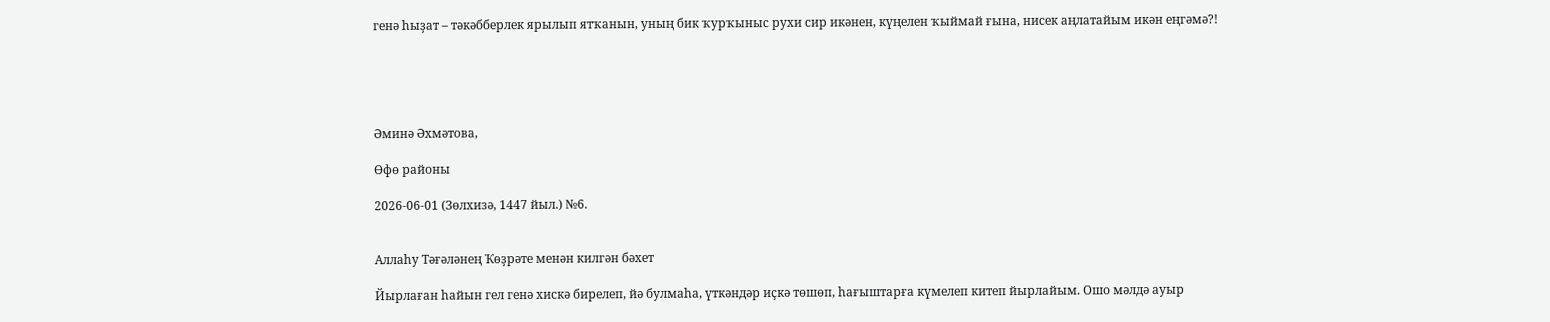генә һыҙат – тәкәбберлек ярылып ятҡанын, уның бик ҡурҡыныс рухи сир икәнен, күңелен ҡыймай ғына, нисек аңлатайым икән еңгәмә?!





Әминә Әхмәтова,

Өфө районы

2026-06-01 (Зөлхизә, 1447 йыл.) №6.


Аллаһу Тәғәләнең Ҡөҙрәте менән килгән бәхет

Йырлаған һайын гел генә хискә бирелеп, йә булмаһа, үткәндәр иҫкә төшөп, һағыштарға күмелеп китеп йырлайым. Ошо мәлдә ауыр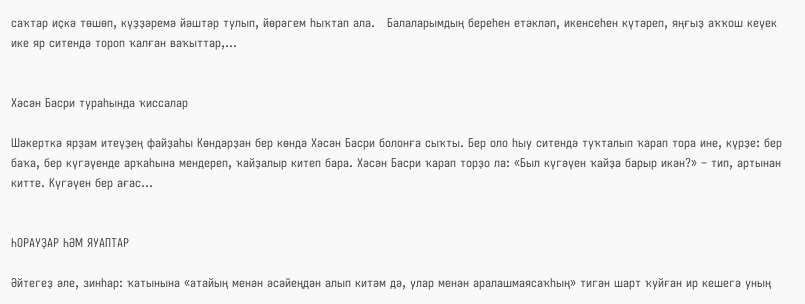саҡтар иҫкә төшөп, күҙҙәремә йәштәр тулып, йөрәгем һыҡтап ала.   Балаларымдың береһен етәкләп, икенсеһен күтәреп, яңғыҙ аҡҡош кеүек ике яр ситендә тороп ҡалған ваҡыттар,...


Хәсән Басри тураһында ҡиссалар

Шәкерткә ярҙам итеүҙең файҙаһы Көндәрҙән бер көндә Хәсән Басри болонға сыҡты. Бер оло һыу ситендә туҡталып ҡарап тора ине, күрҙе: бер баҡа, бер күгәүенде арҡаһына мендереп, ҡайҙалыр китеп бара. Хәсән Басри ҡарап торҙо ла: «Был күгәүен ҡайҙа барыр икән?» – тип, артынан китте. Күгәүен бер ағас...


ҺОРАУҘАР ҺӘМ ЯУАПТАР

Әйтегеҙ әле, зинһар: ҡатынына «атайың менән әсәйеңдән алып китәм дә, улар менән аралашмаясаҡһың» тигән шарт ҡуйған ир кешегә уның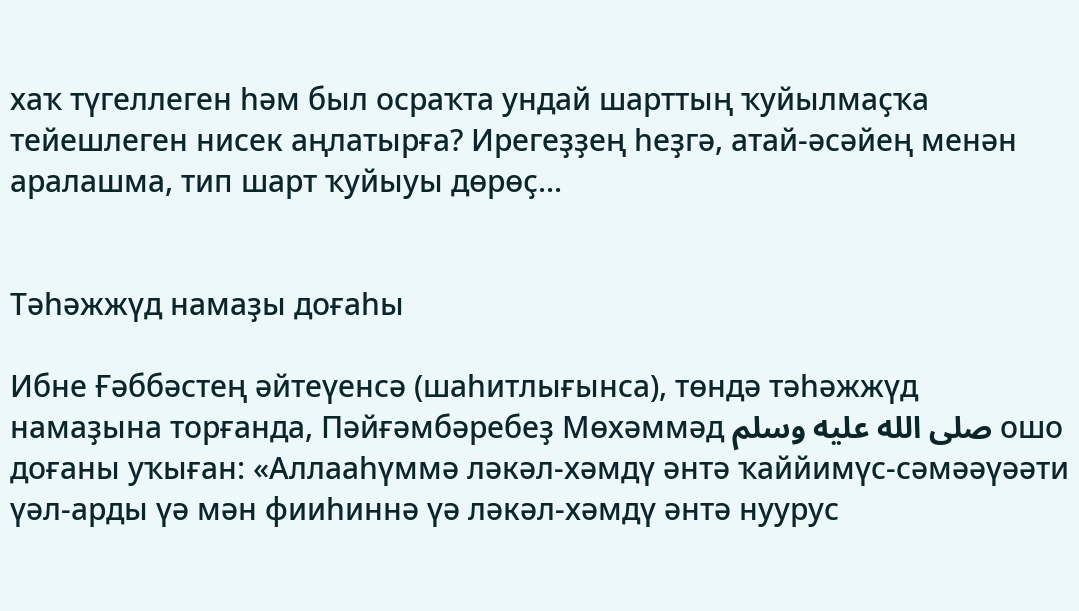хаҡ түгеллеген һәм был осраҡта ундай шарттың ҡуйылмаҫҡа тейешлеген нисек аңлатырға? Ирегеҙҙең һеҙгә, атай-әсәйең менән аралашма, тип шарт ҡуйыуы дөрөҫ...


Тәһәжжүд намаҙы доғаһы

Ибне Ғәббәстең әйтеүенсә (шаһитлығынса), төндә тәһәжжүд намаҙына торғанда, Пәйғәмбәребеҙ Мөхәммәд صلى الله عليه وسلم ошо доғаны уҡыған: «Аллааһүммә ләкәл-хәмдү әнтә ҡаййимүс-сәмәәүәәти үәл-арды үә мән фииһиннә үә ләкәл-хәмдү әнтә нуурус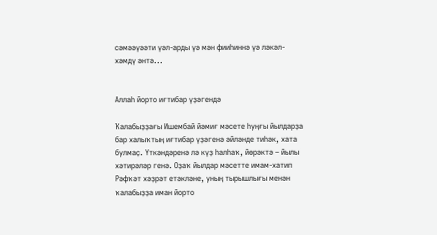сәмәәүәәти үәл-арды үә мән фииһиннә үә ләкәл-хәмдү әнтә...


Аллаһ йорто иғтибар үҙәгендә

Ҡалабыҙҙағы Ишембай йәмиғ мәсете һуңғы йылдарҙа бар халыҡтың иғтибар үҙәгенә әйләнде тиһәк, хата булмаҫ. Үткәндәренә лә күҙ һалһаҡ, йөрәктә – йылы хәтирәләр генә. Оҙаҡ йылдар мәсетте имам-хатип Рәфҡәт хәҙрәт етәкләне, уның тырышлығы менән ҡалабыҙҙа иман йорто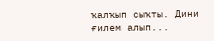ҡалҡып сыҡты. Дини ғилем алып...